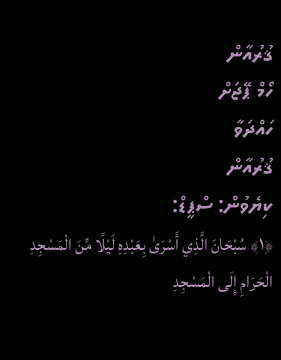ޤުރުއާން
ހޯމް ޕޭޖަށް
ހައްދަވާ
ޤުރުއާން
ކިޔެވުން: ސްޕީޑް:
﴿١﴾ سُبْحَانَ الَّذِي أَسْرَىٰ بِعَبْدِهِ لَيْلًا مِّنَ الْمَسْجِدِ الْحَرَامِ إِلَى الْمَسْجِدِ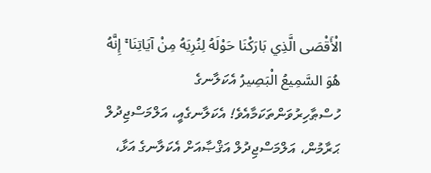الْأَقْصَى الَّذِي بَارَكْنَا حَوْلَهُ لِنُرِيَهُ مِنْ آيَاتِنَا ۚ إِنَّهُ هُوَ السَّمِيعُ الْبَصِيرُ އެކަލާނގެ ހުސްޠާހިރުވަންތަކަމާއެވެ! އެކަލާނގެއީ، އަލްމަސްޖިދުލް ޙަރާމުން، އަލްމަސްޖިދުލް އަޤްޞާއަށް އެކަލާނގެ އަޅާ،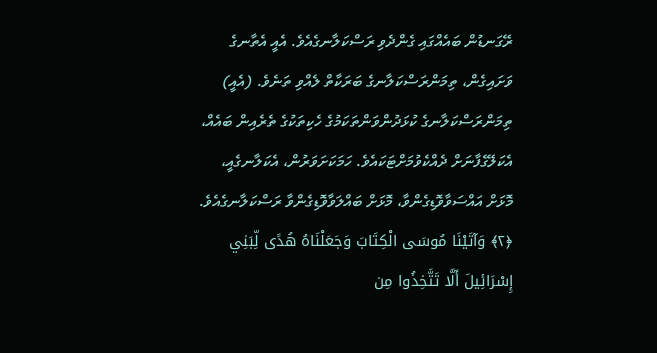ރޭގަނޑުން ބައެއްގައި ގެންދެވި ރަސްކަލާނގެއެވެ. އެއީ އެތާނގެ ވަށައިގެން، ތިމަންރަސްކަލާނގެ ބަރަކާތް ލެއްވި ތަނެވެ. (އެއީ) ތިމަންރަސްކަލާނގެ ކުޅަދުންވަންތަކަމުގެ ހެކިތަކުގެ ތެރެއިން ބައެއް، އެކަލޭގެފާނަށް ދެއްކެވުމަށްޓަކައެވެ. ހަމަކަށަވަރުން، އެކަލާނގެއީ، މޮޅަށް އައްސަވާވޮޑިގެންވާ، މޮޅަށް ބައްލަވާވޮޑިގެންވާ ރަސްކަލާނގެއެވެ.
﴿٢﴾ وَآتَيْنَا مُوسَى الْكِتَابَ وَجَعَلْنَاهُ هُدًى لِّبَنِي إِسْرَائِيلَ أَلَّا تَتَّخِذُوا مِن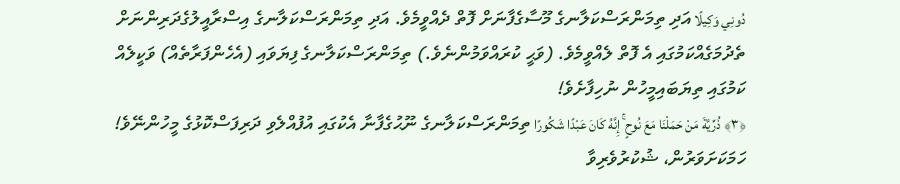دُونِي وَكِيلًا އަދި ތިމަންރަސްކަލާނގެ މޫސާގެފާނަށް ފޮތް ދެއްވީމެވެ. އަދި ތިމަންރަސްކަލާނގެ އިސްރާއީލުގެދަރިންނަށް ތެދުމަގެއްކަމުގައި އެ ފޮތް ލެއްވީމެވެ. (ވަޙީ ކުރައްވަމުންނެވެ.) ތިމަންރަސްކަލާނގެ ފިޔަވައި (އެހެންފަރާތެއް) ވަކީލެއް ކަމުގައި ތިޔަބައިމީހުން ނުހިފާށެވެ!
﴿٣﴾ ذُرِّيَّةَ مَنْ حَمَلْنَا مَعَ نُوحٍ ۚ إِنَّهُ كَانَ عَبْدًا شَكُورًا ތިމަންރަސްކަލާނގެ ނޫޙުގެފާނާ އެކުގައި އުފުއްލެވި ދަރިފަސްކޮޅުގެ މީހުންނޭވެ! ހަމަކަށަވަރުން، ޝުކުރުވެރިވާ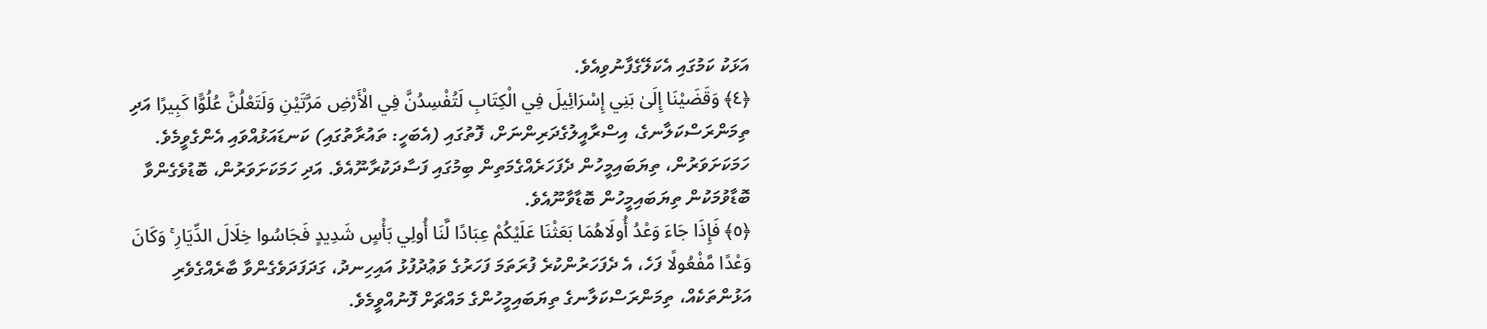އަޅަކު ކަމުގައި އެކަލޭގެފާނުވިއެވެ.
﴿٤﴾ وَقَضَيْنَا إِلَىٰ بَنِي إِسْرَائِيلَ فِي الْكِتَابِ لَتُفْسِدُنَّ فِي الْأَرْضِ مَرَّتَيْنِ وَلَتَعْلُنَّ عُلُوًّا كَبِيرًا އަދި ތިމަންރަސްކަލާނގެ، އިސްރާއީލުގެދަރިންނަށް، ފޮތުގައި (އެބަހީ: ތައުރާތުގައި) ކަނޑައަޅުއްވައި އެންގެވީމެވެ. ހަމަކަށަވަރުން، ތިޔަބައިމީހުން ދެފަހަރެއްގެމަތިން ބިމުގައި ފަސާދަކުރާނޫއެވެ. އަދި ހަމަކަށަވަރުން، ބޮޑުވެގެންވާ ބޮޑާވުމަކުން ތިޔަބައިމީހުން ބޮޑާވާނޫއެވެ.
﴿٥﴾ فَإِذَا جَاءَ وَعْدُ أُولَاهُمَا بَعَثْنَا عَلَيْكُمْ عِبَادًا لَّنَا أُولِي بَأْسٍ شَدِيدٍ فَجَاسُوا خِلَالَ الدِّيَارِ ۚ وَكَانَ وَعْدًا مَّفْعُولًا ފަހެ، އެ ދެފަހަރުންކުރެ ފުރަތަމަ ފަހަރުގެ ވަޢުދުފުޅު އައިހިނދު، ގަދަފަދަވެގެންވާ ބާރެއްގެވެރި އަޅުންތަކެއް، ތިމަންރަސްކަލާނގެ ތިޔަބައިމީހުންގެ މައްޗަށް ފޮނުއްވީމެވެ.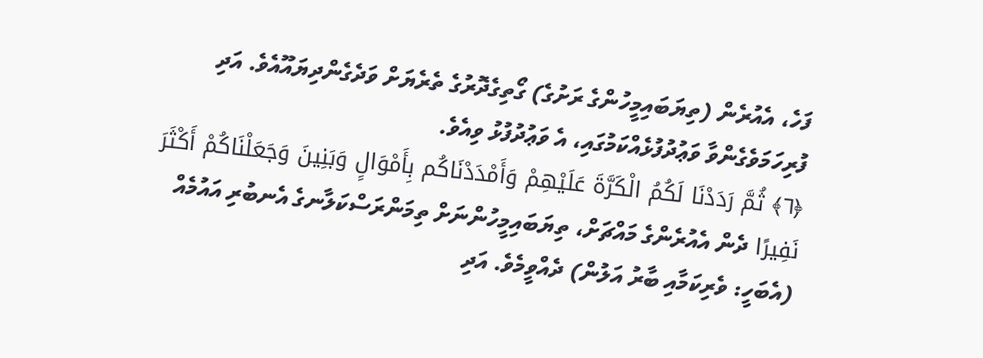ފަހެ، އެއުރެން (ތިޔަބައިމީހުންގެ ރަށުގެ) ގޯތިގެދޮރުގެ ތެރެޔަށް ވަދެގެންދިޔައޫއެވެ. އަދި ފުރިހަމަވެގެންވާ ވަޢުދުފުޅެއްކަމުގައި، އެ ވަޢުދުފުޅު ވިއެވެ.
﴿٦﴾ ثُمَّ رَدَدْنَا لَكُمُ الْكَرَّةَ عَلَيْهِمْ وَأَمْدَدْنَاكُم بِأَمْوَالٍ وَبَنِينَ وَجَعَلْنَاكُمْ أَكْثَرَ نَفِيرًا ދެން އެއުރެންގެ މައްޗަށް، ތިޔަބައިމީހުންނަށް ތިމަންރަސްކަލާނގެ އެނބުރި އައުމެއް (އެބަހީ: ވެރިކަމާއި ބާރު އަލުން) ދެއްވީމެވެ. އަދި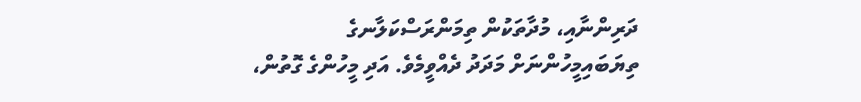ދަރިންނާއި، މުދާތަކުން ތިމަންރަސްކަލާނގެ ތިޔަބައިމީހުންނަށް މަދަދު ދެއްވީމެވެ. އަދި މީހުންގެ ގޮތުން،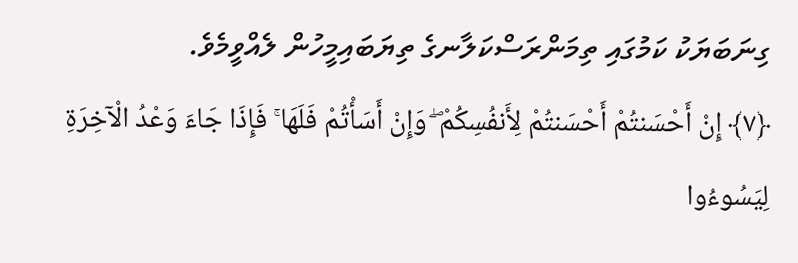ގިނަބަޔަކު ކަމުގައި ތިމަންރަސްކަލާނގެ ތިޔަބައިމީހުން ލެއްވީމެވެ.
﴿٧﴾ إِنْ أَحْسَنتُمْ أَحْسَنتُمْ لِأَنفُسِكُمْ ۖ وَإِنْ أَسَأْتُمْ فَلَهَا ۚ فَإِذَا جَاءَ وَعْدُ الْآخِرَةِ لِيَسُوءُوا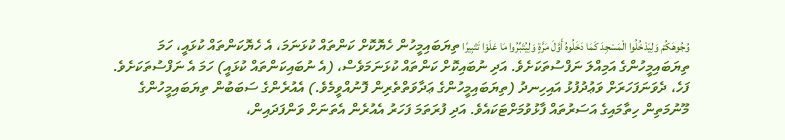وُجُوهَكُمْ وَلِيَدْخُلُوا الْمَسْجِدَ كَمَا دَخَلُوهُ أَوَّلَ مَرَّةٍ وَلِيُتَبِّرُوا مَا عَلَوْا تَتْبِيرًا ތިޔަބައިމީހުން ހެޔޮކޮށް ކަންތައް ކުޅަނަމަ، އެ ހެޔޮކަންތައް ކުޅައީ، ހަމަ ތިޔަބައިމީހުންގެ އަމިއްލަ ނަފްސުތަކަށެވެ. އަދި ނުބައިކޮށް ކަންތައް ކުޅަނަމަވެސް، (އެ ނުބައިކަންތައް ކުޅައީ) ހަމަ އެ ނަފްސުތަކަށެވެ. ފަހެ، ދެވަނަފަހަރަށް ވަޢުދުފުޅު އައިހިނދު (ތިޔަބައިމީހުންގެ ޢަދާވަތްތެރިން ފޮނުއްވީމެވެ.) އެއުރެންގެ ސަބަބުން ތިޔަބައިމީހުންގެ މޫނުމަތިން ހިތާމައިގެ އަސަރުތައް ފާޅުވުމަށްޓަކައެވެ. އަދި ފުރަތަމަ ފަހަރު އެއުރެން އެތަނަށް ވަންފަދައިން،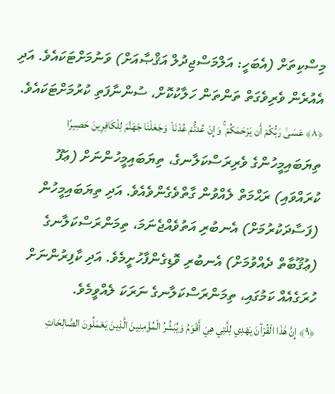މިސްކިތަށް (އެބަހީ: އަލްމަސްޖިދުލް އަޤްޞާއަށް) ވަނުމަށްޓަކައެވެ. އަދި އެއުރެން ވެރިވެގަތް ތަންތަން ހަލާކުކޮށް، ސުންނާފަތި ކުރުމަށްޓަކައެވެ.
﴿٨﴾ عَسَىٰ رَبُّكُمْ أَن يَرْحَمَكُمْ ۚ وَإِنْ عُدتُّمْ عُدْنَا ۘ وَجَعَلْنَا جَهَنَّمَ لِلْكَافِرِينَ حَصِيرًا ތިޔަބައިމީހުންގެ ވެރިރަސްކަލާނގެ، ތިޔަބައިމީހުންނަށް (ޢަފޫ ކުރައްވައި) ރަޙްމަތް ލެއްވުން ގާތްވެގެންވެއެވެ. އަދި ތިޔަބައިމީހުން (ފަސާދަކުރުމަށް) އެނބުރި އަތުވެއްޖެނަމަ، ތިމަންރަސްކަލާނގެ (ޢުޤޫބާތް ދެއްވުމަށް) އެނބުރި ވޮޑިގެންފާހުށީމެވެ. އަދި ކާފިރުންނަށް ހުރަގެއެއް ކަމުގައި، ތިމަންރަސްކަލާނގެ ނަރަކަ ލެއްވީމެވެ.
﴿٩﴾ إِنَّ هَٰذَا الْقُرْآنَ يَهْدِي لِلَّتِي هِيَ أَقْوَمُ وَيُبَشِّرُ الْمُؤْمِنِينَ الَّذِينَ يَعْمَلُونَ الصَّالِحَاتِ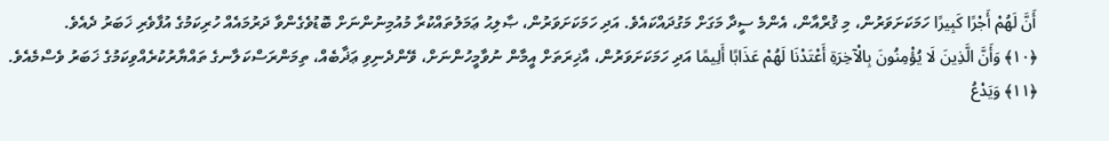أَنَّ لَهُمْ أَجْرًا كَبِيرًا ހަމަކަށަވަރުން، މި ޤުރްއާން، އެންމެ ސީދާ މަގަށް މަގުދައްކައެވެ. އަދި ހަމަކަށަވަރުން، ޞާލިޙު ޢަމަލުތައްކުރާ މުއުމިނުންނަށް ބޮޑުވެގެންވާ ދަރުމައެއް ހުރިކަމުގެ އުފާވެރި ޚަބަރު ދެއެވެ.
﴿١٠﴾ وَأَنَّ الَّذِينَ لَا يُؤْمِنُونَ بِالْآخِرَةِ أَعْتَدْنَا لَهُمْ عَذَابًا أَلِيمًا އަދި ހަމަކަށަވަރުން، އާޚިރަތަށް އީމާން ނުވާމީހުންނަށް، ވޭންދެނިވި ޢަޛާބެއް، ތިމަންރަސްކަލާނގެ ތައްޔާރުކުރެއްވިކަމުގެ ޚަބަރު ވެސްމެއެވެ.
﴿١١﴾ وَيَدْعُ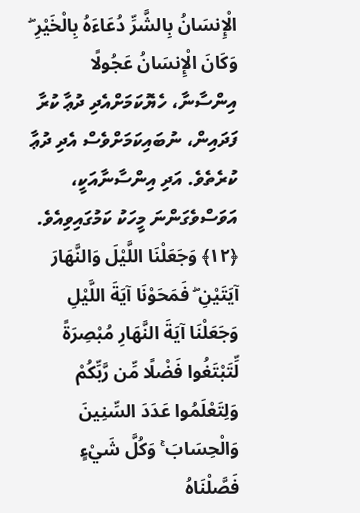الْإِنسَانُ بِالشَّرِّ دُعَاءَهُ بِالْخَيْرِ ۖ وَكَانَ الْإِنسَانُ عَجُولًا އިންސާނާ، ހެޔޮކަމަށްއެދި ދުޢާ ކުރާ ފަދައިން، ނުބައިކަމަށްވެސް އެދި ދުޢާ ކުރެތެވެ. އަދި އިންސާނާއަކީ، އަވަސްވެގަންނަ މީހަކު ކަމުގައިވިއެވެ.
﴿١٢﴾ وَجَعَلْنَا اللَّيْلَ وَالنَّهَارَ آيَتَيْنِ ۖ فَمَحَوْنَا آيَةَ اللَّيْلِ وَجَعَلْنَا آيَةَ النَّهَارِ مُبْصِرَةً لِّتَبْتَغُوا فَضْلًا مِّن رَّبِّكُمْ وَلِتَعْلَمُوا عَدَدَ السِّنِينَ وَالْحِسَابَ ۚ وَكُلَّ شَيْءٍ فَصَّلْنَاهُ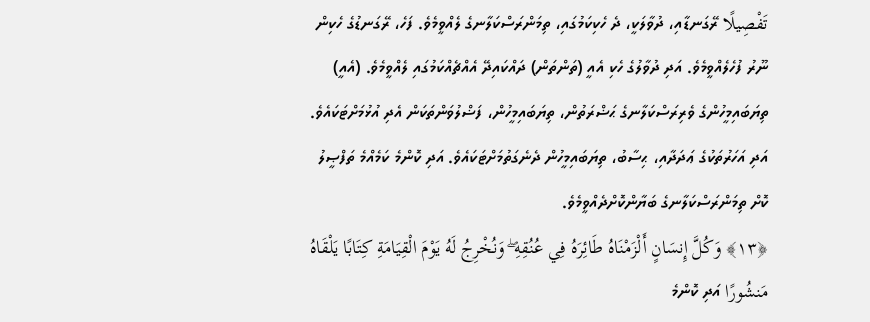تَفْصِيلًا ރޭގަނޑާއި، ދުވާލަކީ، ދެ ހެކިކަމުގައި، ތިމަންރަސްކަލާނގެ ލެއްވީމެވެ. ފަހެ، ރޭގަނޑުގެ ހެކިން ނޫރު ފުހެލެއްވީމެވެ. އަދި ދުވާލުގެ ހެކި އެއީ (ތަންތަން) ދައްކައިދޭ އެއްޗެއްކަމުގައި ލެއްވީމެވެ. (އެއީ) ތިޔަބައިމީހުންގެ ވެރިރަސްކަލާނގެ ޙަޟްރަތުން، ތިޔަބައިމީހުން، ފަޟްލުވަންތަކަން އެދި އުޅުމަށްޓަކައެވެ. އަދި އަހަރުތަކުގެ ޢަދަދާއި، ޙިސާބު، ތިޔަބައިމީހުން ދެނެގަތުމަށްޓަކައެވެ. އަދި ކޮންމެ ކަމެއްމެ ތަފްޞީލު ކޮށް ތިމަންރަސްކަލާނގެ ބަޔާންކޮށްދެއްވީމެވެ.
﴿١٣﴾ وَكُلَّ إِنسَانٍ أَلْزَمْنَاهُ طَائِرَهُ فِي عُنُقِهِ ۖ وَنُخْرِجُ لَهُ يَوْمَ الْقِيَامَةِ كِتَابًا يَلْقَاهُ مَنشُورًا އަދި ކޮންމެ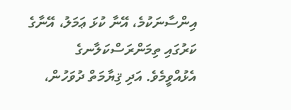އިންސާނަކުމެ، އޭނާ ކުޅަ ޢަމަލު، އޭނާގެ ކަރުގައި ތިމަންރަސްކަލާނގެ އެޅުއްވީމެވެ. އަދި ޤިޔާމަތް ދުވަހުން،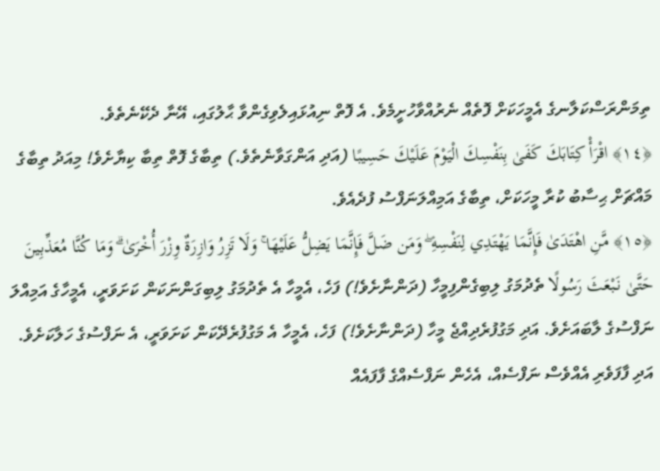ތިމަންރަސްކަލާނގެ އެމީހަކަށް ފޮތެއް ނެރުއްވާހުށީމެވެ. އެ ފޮތް ނިއުޅައިލެވިގެންވާ ޙާލުގައި، އޭނާ ދެކޭނެތެވެ.
﴿١٤﴾ اقْرَأْ كِتَابَكَ كَفَىٰ بِنَفْسِكَ الْيَوْمَ عَلَيْكَ حَسِيبًا (އަދި އަންގަވާނެތެވެ.) ތިބާގެ ފޮތް ތިބާ ކިޔާށެވެ! މިއަދު ތިބާގެ މައްޗަށް ޙިސާބު ކުރާ މީހަކަށް، ތިބާގެ އަމިއްލަނަފްސު ފުދެއެވެ.
﴿١٥﴾ مَّنِ اهْتَدَىٰ فَإِنَّمَا يَهْتَدِي لِنَفْسِهِ ۖ وَمَن ضَلَّ فَإِنَّمَا يَضِلُّ عَلَيْهَا ۚ وَلَا تَزِرُ وَازِرَةٌ وِزْرَ أُخْرَىٰ ۗ وَمَا كُنَّا مُعَذِّبِينَ حَتَّىٰ نَبْعَثَ رَسُولًا ތެދުމަގު ލިބިގެންފިމީހާ (ދަންނާށެވެ!) ފަހެ، އެމީހާ އެ ތެދުމަގު ލިބިގަންނަކަން ކަށަވަރީ، އެމީހާގެ އަމިއްލަ ނަފްސުގެ ލާބައަށެވެ. އަދި މަގުފުރެދިއްޖެ މީހާ (ދަންނާށެވެ!) ފަހެ، އެމީހާ އެ މަގުފުރެދޭކަން ކަށަވަރީ، އެ ނަފްސުގެ ހަލާކަށެވެ. އަދި ފާފަވެރި އެއްވެސް ނަފްސެއް، އެހެން ނަފްސެއްގެ ފާފައެއް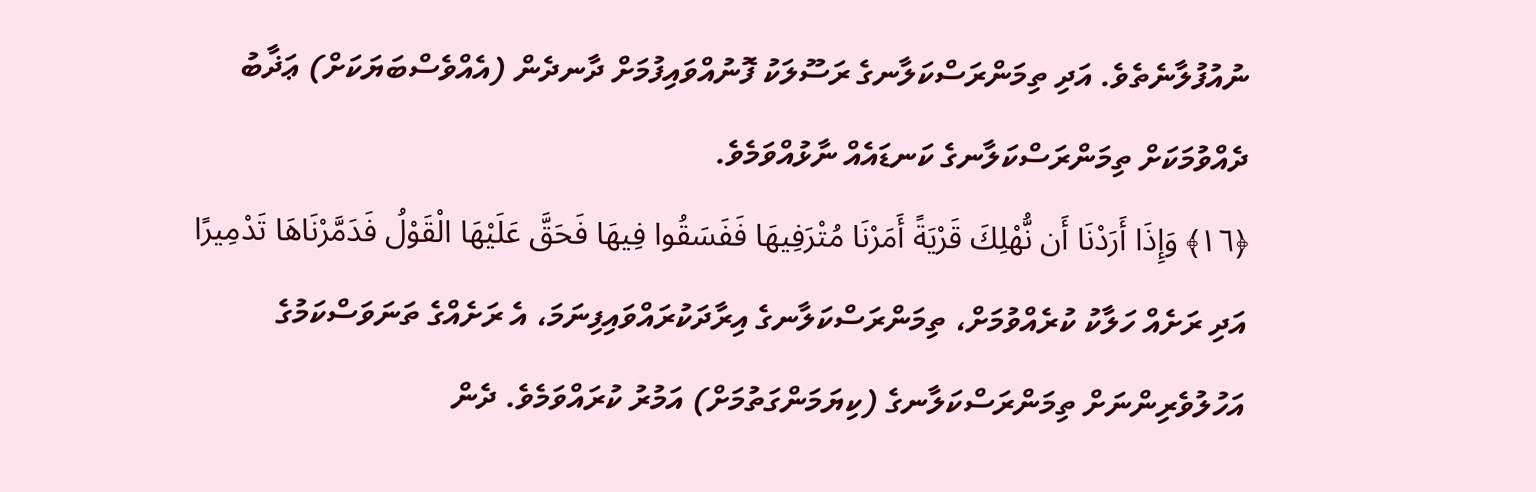ނުއުފުލާނެތެވެ. އަދި ތިމަންރަސްކަލާނގެ ރަސޫލަކު ފޮނުއްވައިފުމަށް ދާނދެން (އެއްވެސްބަޔަކަށް) ޢަޛާބު ދެއްވުމަކަށް ތިމަންރަސްކަލާނގެ ކަނޑައެއް ނާޅުއްވަމެވެ.
﴿١٦﴾ وَإِذَا أَرَدْنَا أَن نُّهْلِكَ قَرْيَةً أَمَرْنَا مُتْرَفِيهَا فَفَسَقُوا فِيهَا فَحَقَّ عَلَيْهَا الْقَوْلُ فَدَمَّرْنَاهَا تَدْمِيرًا އަދި ރަށެއް ހަލާކު ކުރެއްވުމަށް، ތިމަންރަސްކަލާނގެ އިރާދަކުރައްވައިފިނަމަ، އެ ރަށެއްގެ ތަނަވަސްކަމުގެ އަހުލުވެރިންނަށް ތިމަންރަސްކަލާނގެ (ކިޔަމަންގަތުމަށް) އަމުރު ކުރައްވަމެވެ. ދެން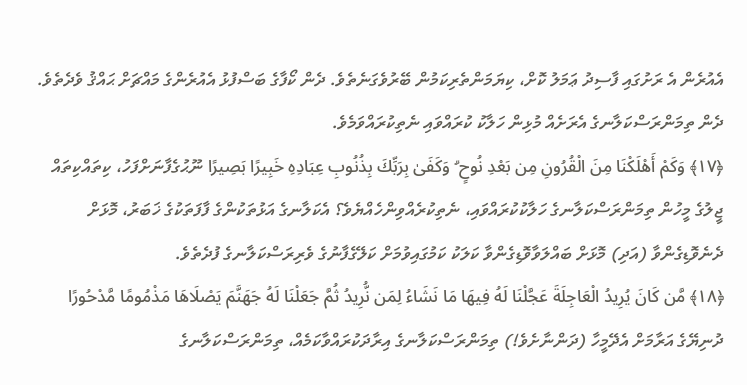އެއުރެން އެ ރަށުގައި ފާސިދު ޢަމަލު ކޮށް، ކިޔަމަންތެރިކަމުން ބޭރުވެގަނެތެވެ. ދެން ކޯފާގެ ބަސްފުޅު އެއުރެންގެ މައްޗަށް ޙައްޤު ވެދެތެވެ. ދެން ތިމަންރަސްކަލާނގެ އެރަށެއް މުޅިން ހަލާކު ކުރައްވައި ނެތިކުރައްވަމެވެ.
﴿١٧﴾ وَكَمْ أَهْلَكْنَا مِنَ الْقُرُونِ مِن بَعْدِ نُوحٍ ۗ وَكَفَىٰ بِرَبِّكَ بِذُنُوبِ عِبَادِهِ خَبِيرًا بَصِيرًا ނޫޙުގެފާނަށްފަހު، ކިތައްކިތައް ޖީލުގެ މީހުން ތިމަންރަސްކަލާނގެ ހަލާކުކުރައްވައި، ނެތިކުރެއްވިންހެއްޔެވެ؟ އެކަލާނގެ އަޅުތަކުންގެ ފާފަތަކުގެ ޚަބަރު، މޮޅަށް ދެނެވޮޑިގެންވާ (އަދި) މޮޅަށް ބައްލަވާވޮޑިގެންވާ ކަލަކު ކަމުގައިވުމަށް ކަލޭގެފާނުގެ ވެރިރަސްކަލާނގެ ފުދެތެވެ.
﴿١٨﴾ مَّن كَانَ يُرِيدُ الْعَاجِلَةَ عَجَّلْنَا لَهُ فِيهَا مَا نَشَاءُ لِمَن نُّرِيدُ ثُمَّ جَعَلْنَا لَهُ جَهَنَّمَ يَصْلَاهَا مَذْمُومًا مَّدْحُورًا ދުނިޔޭގެ އަރާމަށް އެދޭމީހާ (ދަންނާށެވެ!) ތިމަންރަސްކަލާނގެ އިރާދަކުރައްވާކަމެއް، ތިމަންރަސްކަލާނގެ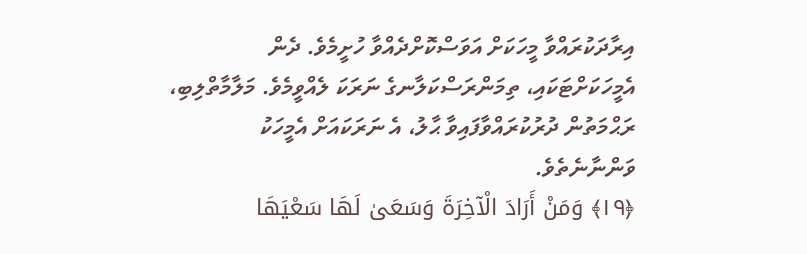އިރާދަކުރައްވާ މީހަކަށް އަވަސްކޮށްދެއްވާ ހުށީމެވެ. ދެން އެމީހަކަށްޓަކައި، ތިމަންރަސްކަލާނގެ ނަރަކަ ލެއްވީމެވެ. މަލާމާތްލިބި، ރަޙްމަތުން ދުރުކުރައްވާފައިވާ ޙާލު، އެ ނަރަކައަށް އެމީހަކު ވަންނާނެތެވެ.
﴿١٩﴾ وَمَنْ أَرَادَ الْآخِرَةَ وَسَعَىٰ لَهَا سَعْيَهَا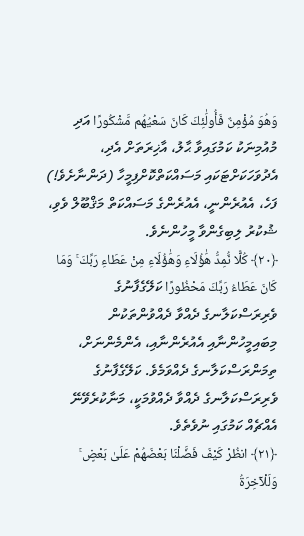وَهُوَ مُؤْمِنٌ فَأُولَٰئِكَ كَانَ سَعْيُهُم مَّشْكُورًا އަދި މުއުމިނަކު ކަމުގައިވާ ޙާލު، އާޚިރަތަށް އެދި، އެދުވަހަކަށްޓަކައި މަސައްކަތްކޮށްފިމީހާ (ދަންނާށެވެ!) ފަހެ، އެއުރެންނީ، އެއުރެންގެ މަސައްކަތް މަޤްބޫލް ވެވި، ޝުކުރު ލިބިގެންވާ މީހުންނެވެ.
﴿٢٠﴾ كُلًّا نُّمِدُّ هَٰؤُلَاءِ وَهَٰؤُلَاءِ مِنْ عَطَاءِ رَبِّكَ ۚ وَمَا كَانَ عَطَاءُ رَبِّكَ مَحْظُورًا ކަލޭގެފާނުގެ ވެރިރަސްކަލާނގެ ދެއްވާ ދެއްވުންތަކުން މިބައިމީހުންނާއި އެއުރެންނާއި، އެންމެންނަށް، ތިމަންރަސްކަލާނގެ ދެއްވަމެވެ. ކަލޭގެފާނުގެ ވެރިރަސްކަލާނގެ ދެއްވާ ދެއްވުމަކީ، މަނާކުރެވޭނޭ އެއްޗެއް ކަމުގައި ނުވެތެވެ.
﴿٢١﴾ انظُرْ كَيْفَ فَضَّلْنَا بَعْضَهُمْ عَلَىٰ بَعْضٍ ۚ وَلَلْآخِرَةُ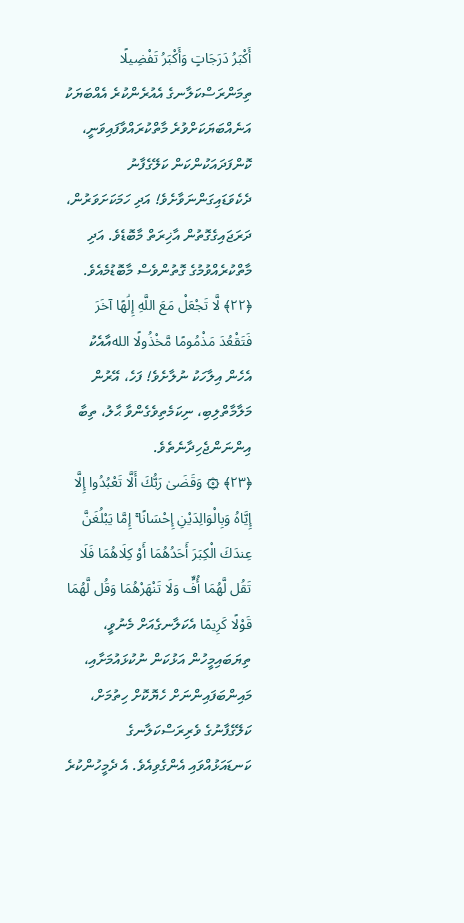أَكْبَرُ دَرَجَاتٍ وَأَكْبَرُ تَفْضِيلًا ތިމަންރަސްކަލާނގެ އެއުރެންކުރެ އެއްބަޔަކު އަނެއްބަޔަކަށްވުރެ މާތްކުރައްވާފައިވަނީ، ކޮންފަދައަކުންކަން ކަލޭގެފާނު ދެކެވަޑައިގަންނަވާށެވެ! އަދި ހަމަކަށަވަރުން، ދަރަޖައިގެގޮތުން އާޚިރަތް މާބޮޑެވެ. އަދި މާތްކުރެއްވުމުގެ ގޮތުންވެސް މާބޮޑުމެއެވެ.
﴿٢٢﴾ لَّا تَجْعَلْ مَعَ اللَّهِ إِلَٰهًا آخَرَ فَتَقْعُدَ مَذْمُومًا مَّخْذُولًا اللهއާއެކު އެހެން އިލާހަކު ނުލާށެވެ! ފަހެ، އޭރުން މަލާމާތްލިބި، ނިކަމެތިވެގެންވާ ޙާލު، ތިބާ އިންނަންޖެހިދާނެތެވެ.
﴿٢٣﴾ ۞ وَقَضَىٰ رَبُّكَ أَلَّا تَعْبُدُوا إِلَّا إِيَّاهُ وَبِالْوَالِدَيْنِ إِحْسَانًا ۚ إِمَّا يَبْلُغَنَّ عِندَكَ الْكِبَرَ أَحَدُهُمَا أَوْ كِلَاهُمَا فَلَا تَقُل لَّهُمَا أُفٍّ وَلَا تَنْهَرْهُمَا وَقُل لَّهُمَا قَوْلًا كَرِيمًا އެކަލާނގެއަށް މެނުވީ، ތިޔަބައިމީހުން އަޅުކަން ނުކުޅައުމަށާއި، މައިންބަފައިންނަށް ހެޔޮކޮށް ހިތުމަށް، ކަލޭގެފާނުގެ ވެރިރަސްކަލާނގެ ކަނޑައަޅުއްވައި އެންގެވިއެވެ. އެ ދެމީހުންކުރެ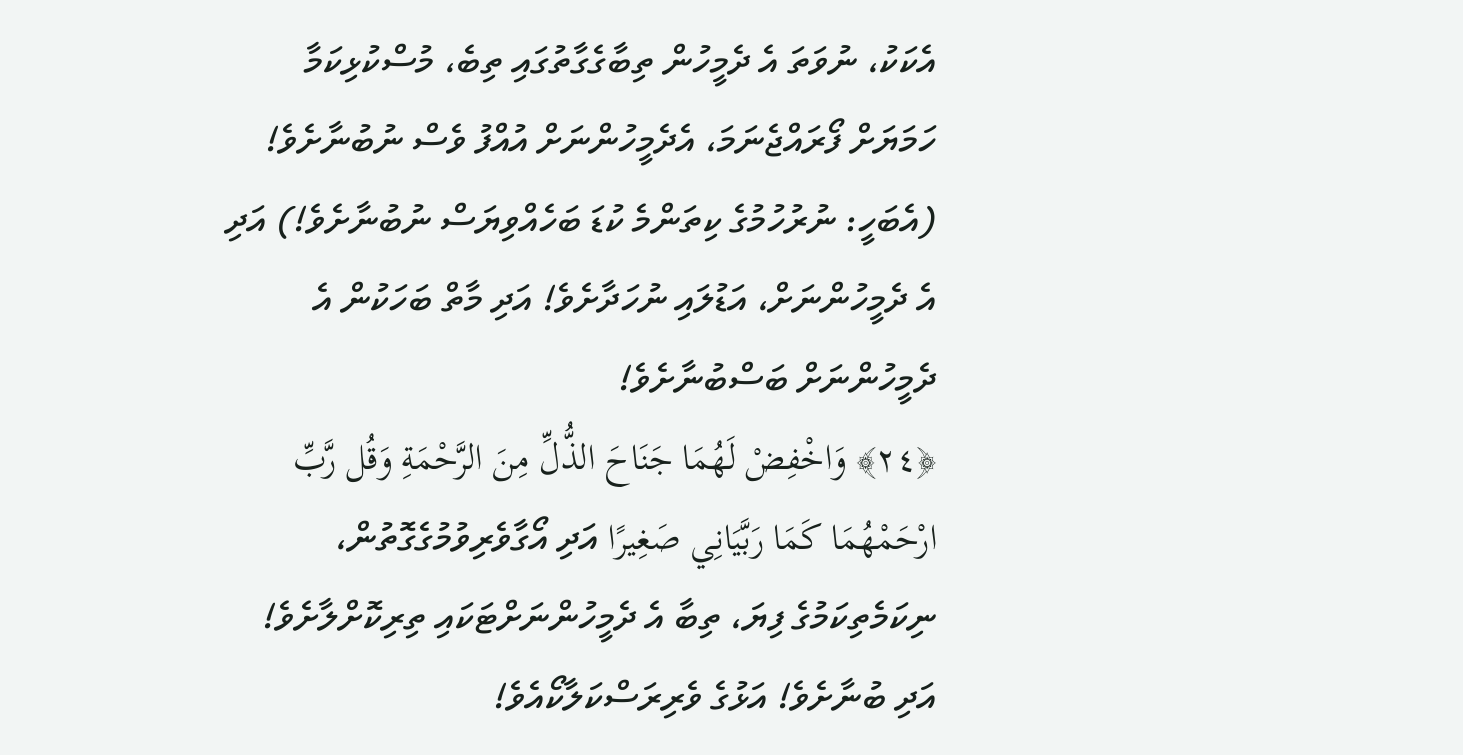އެކަކު، ނުވަތަ އެ ދެމީހުން ތިބާގެގާތުގައި ތިބެ، މުސްކުޅިކަމާ ހަމަޔަށް ފޯރައްޖެނަމަ، އެދެމީހުންނަށް އުއްފު ވެސް ނުބުނާށެވެ! (އެބަހީ: ނުރުހުމުގެ ކިތަންމެ ކުޑަ ބަހެއްވިޔަސް ނުބުނާށެވެ!) އަދި އެ ދެމީހުންނަށް، އަޑުލައި ނުހަދާށެވެ! އަދި މާތް ބަހަކުން އެ ދެމީހުންނަށް ބަސްބުނާށެވެ!
﴿٢٤﴾ وَاخْفِضْ لَهُمَا جَنَاحَ الذُّلِّ مِنَ الرَّحْمَةِ وَقُل رَّبِّ ارْحَمْهُمَا كَمَا رَبَّيَانِي صَغِيرًا އަދި އޯގާވެރިވުމުގެގޮތުން، ނިކަމެތިކަމުގެ ފިޔަ، ތިބާ އެ ދެމީހުންނަށްޓަކައި ތިރިކޮށްލާށެވެ! އަދި ބުނާށެވެ! އަޅުގެ ވެރިރަސްކަލާކޯއެވެ!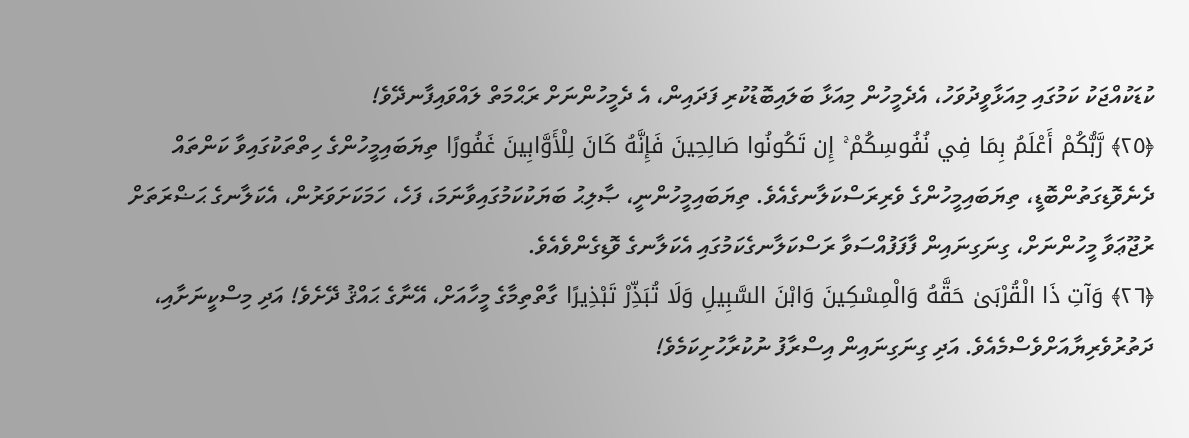ކުޑަކުއްޖަކު ކަމުގައި މިއަޅާވީދުވަހު، އެދެމީހުން މިއަޅާ ބަލައިބޮޑުކުރި ފަދައިން، އެ ދެމީހުންނަށް ރަޙްމަތް ލައްވައިފާނދޭވެ!
﴿٢٥﴾ رَّبُّكُمْ أَعْلَمُ بِمَا فِي نُفُوسِكُمْ ۚ إِن تَكُونُوا صَالِحِينَ فَإِنَّهُ كَانَ لِلْأَوَّابِينَ غَفُورًا ތިޔަބައިމީހުންގެ ހިތްތަކުގައިވާ ކަންތައް ދެނެވޮޑިގަތުންބޮޑީ، ތިޔަބައިމީހުންގެ ވެރިރަސްކަލާނގެއެވެ. ތިޔަބައިމީހުންނީ، ޞާލިޙު ބަޔަކުކަމުގައިވާނަމަ، ފަހެ، ހަމަކަށަވަރުން، އެކަލާނގެ ޙަޟްރަތަށް ރުޖޫޢަވާ މީހުންނަށް، ގިނަގިނައިން ފާފަފުއްސަވާ ރަސްކަލާނގެކަމުގައި އެކަލާނގެ ވޮޑިގެންވެއެވެ.
﴿٢٦﴾ وَآتِ ذَا الْقُرْبَىٰ حَقَّهُ وَالْمِسْكِينَ وَابْنَ السَّبِيلِ وَلَا تُبَذِّرْ تَبْذِيرًا ގާތްތިމާގެ މީހާއަށް، އޭނާގެ ޙައްޤު ދޭށެވެ! އަދި މިސްކީނަށާއި، ދަތުރުވެރިޔާއަށްވެސްމެއެވެ. އަދި ގިނަގިނައިން އިސްރާފު ނުކުރާހުށިކަމެވެ!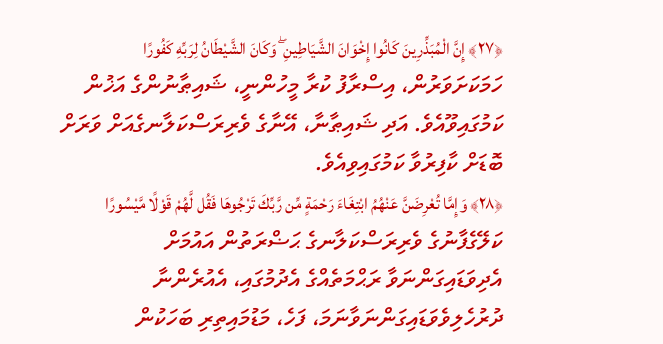﴿٢٧﴾ إِنَّ الْمُبَذِّرِينَ كَانُوا إِخْوَانَ الشَّيَاطِينِ ۖ وَكَانَ الشَّيْطَانُ لِرَبِّهِ كَفُورًا ހަމަކަށަވަރުން، އިސްރާފު ކުރާ މީހުންނީ، ޝައިޠާނުންގެ އަޚުން ކަމުގައިވޫއެވެ. އަދި ޝައިޠާނާ، އޭނާގެ ވެރިރަސްކަލާނގެއަށް ވަރަށް ބޮޑަށް ކާފިރުވާ ކަމުގައިވިއެވެ.
﴿٢٨﴾ وَإِمَّا تُعْرِضَنَّ عَنْهُمُ ابْتِغَاءَ رَحْمَةٍ مِّن رَّبِّكَ تَرْجُوهَا فَقُل لَّهُمْ قَوْلًا مَّيْسُورًا ކަލޭގެފާނުގެ ވެރިރަސްކަލާނގެ ޙަޟްރަތުން އައުމަށް އެދިވަޑައިގަންނަވާ ރަޙްމަތެއްގެ އެދުމުގައި، އެއުރެންނާ ދުރުހެލިވެވަޑައިގަންނަވާނަމަ، ފަހެ، މަޑުމައިތިރި ބަހަކުން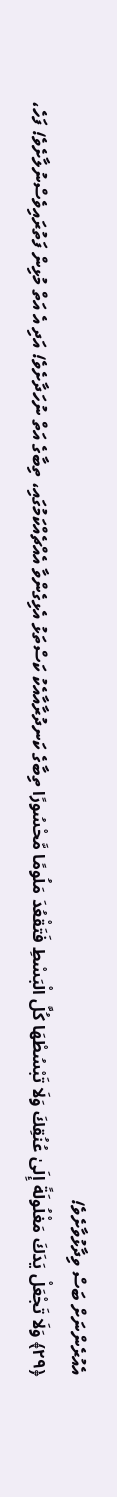އެއުރެންނަށް ބަސް ވިދާޅުވާށެވެ!
﴿٢٩﴾ وَلَا تَجْعَلْ يَدَكَ مَغْلُولَةً إِلَىٰ عُنُقِكَ وَلَا تَبْسُطْهَا كُلَّ الْبَسْطِ فَتَقْعُدَ مَلُومًا مَّحْسُورًا ތިބާގެ ކަނދުރާއާއެކު ކަސްތަޅު އެޅިގެންވާ އެއްޗެއްކަމުގައި، ތިބާގެ އަތް ނުހަދާށެވެ! އަދި އެ އަތް މުޅިން ފަތުރައިވެސްނުލާށެވެ! ފަހެ،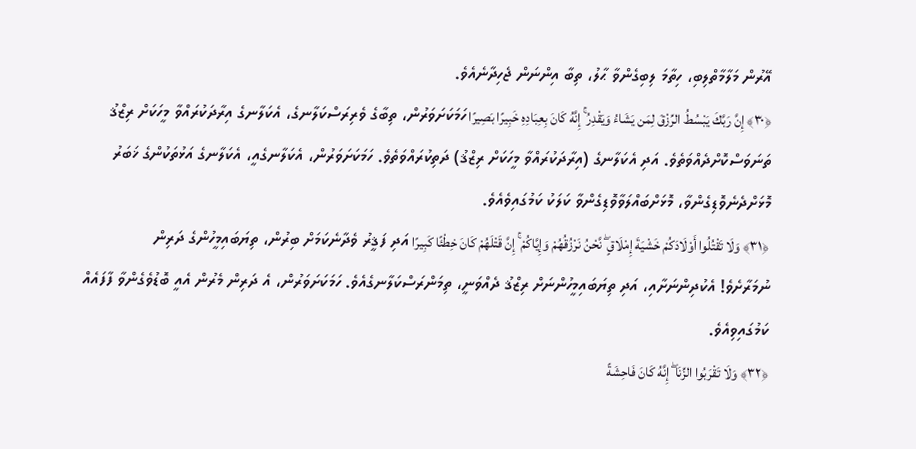އޭރުން މަލާމާތްލިބި، ހިތާމަ ލިބިގެންވާ ޙާލު، ތިބާ އިންނަން ޖެހިދާނެއެވެ.
﴿٣٠﴾ إِنَّ رَبَّكَ يَبْسُطُ الرِّزْقَ لِمَن يَشَاءُ وَيَقْدِرُ ۚ إِنَّهُ كَانَ بِعِبَادِهِ خَبِيرًا بَصِيرًا ހަމަކަށަވަރުން، ތިބާގެ ވެރިރަސްކަލާނގެ، އެކަލާނގެ އިރާދަކުރައްވާ މީހަކަށް ރިޒްޤު ތަނަވަސްކޮށްދެއްވަތެވެ. އަދި އެކަލާނގެ (އިރާދަކުރައްވާ މީހަކަށް ރިޒްޤު) ދަތިކުރައްވަތެވެ. ހަމަކަށަވަރުން، އެކަލާނގެއީ، އެކަލާނގެ އަޅުތަކުންގެ ޚަބަރު މޮޅަށްދެނެވޮޑިގެންވާ، މޮޅަށްބައްލަވާވޮޑިގެންވާ ކަލަކު ކަމުގައިވެއެވެ.
﴿٣١﴾ وَلَا تَقْتُلُوا أَوْلَادَكُمْ خَشْيَةَ إِمْلَاقٍ ۖ نَّحْنُ نَرْزُقُهُمْ وَإِيَّاكُمْ ۚ إِنَّ قَتْلَهُمْ كَانَ خِطْئًا كَبِيرًا އަދި ފަޤީރު ވެދާނެކަމަށް ބިރުން، ތިޔަބައިމީހުންގެ ދަރިން ނުމަރާށެވެ! އެކުދިންނަށާއި، އަދި ތިޔަބައިމީހުންނަށް ރިޒްޤު ދެއްވަނީ، ތިމަންރަސްކަލާނގެއެވެ. ހަމަކަށަވަރުން، އެ ދަރިން މެރުން އެއީ ބޮޑުވެގެންވާ ފާފައެއް ކަމުގައިވިއެވެ.
﴿٣٢﴾ وَلَا تَقْرَبُوا الزِّنَا ۖ إِنَّهُ كَانَ فَاحِشَةً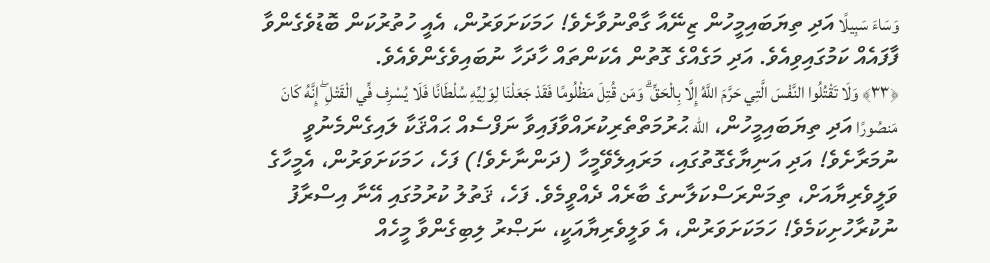وَسَاءَ سَبِيلًا އަދި ތިޔަބައިމީހުން ޒިނޭއާ ގާތްނުވާށެވެ! ހަމަކަށަވަރުން، އެއީ ހުތުރުކަން ބޮޑުވެގެންވާ ފާފައެއް ކަމުގައިވިއެވެ. އަދި މަގެއްގެ ގޮތުން އެކަންތައް ހާދަހާ ނުބައިވެގެންވެއެވެ.
﴿٣٣﴾ وَلَا تَقْتُلُوا النَّفْسَ الَّتِي حَرَّمَ اللَّهُ إِلَّا بِالْحَقِّ ۗ وَمَن قُتِلَ مَظْلُومًا فَقَدْ جَعَلْنَا لِوَلِيِّهِ سُلْطَانًا فَلَا يُسْرِف فِّي الْقَتْلِ ۖ إِنَّهُ كَانَ مَنصُورًا އަދި ތިޔަބައިމީހުން، الله ޙުރުމަތްތެރިކުރައްވާފައިވާ ނަފްސެއް ޙައްޤަކާ ލައިގެންމެނުވީ ނުމަރާށެވެ! އަދި އަނިޔާގެގޮތުގައި، މަރައިލެވޭމީހާ (ދަންނާށެވެ!) ފަހެ، ހަމަކަށަވަރުން، އެމީހާގެ ވަލީވެރިޔާއަށް، ތިމަންރަސްކަލާނގެ ބާރެއް ދެއްވީމެވެ. ފަހެ، ޤަތުލު ކުރުމުގައި އޭނާ އިސްރާފު ނުކުރާހުށިކަމެވެ! ހަމަކަށަވަރުން، އެ ވަލީވެރިޔާއަކީ، ނަޞްރު ލިބިގެންވާ މީހެއް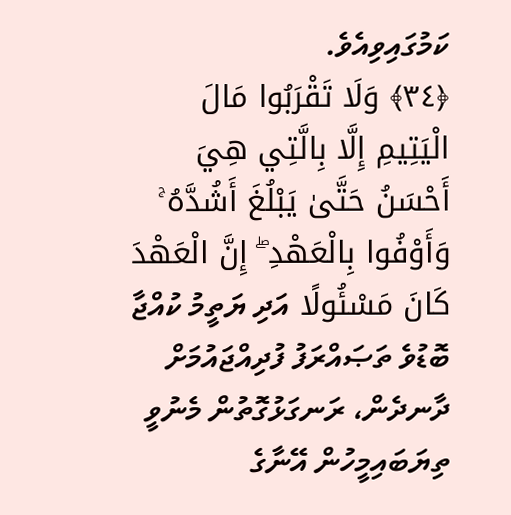ކަމުގައިވިއެވެ.
﴿٣٤﴾ وَلَا تَقْرَبُوا مَالَ الْيَتِيمِ إِلَّا بِالَّتِي هِيَ أَحْسَنُ حَتَّىٰ يَبْلُغَ أَشُدَّهُ ۚ وَأَوْفُوا بِالْعَهْدِ ۖ إِنَّ الْعَهْدَ كَانَ مَسْئُولًا އަދި ޔަތީމު ކުއްޖާ ބޮޑުވެ ތަޞައްރަފު ފުދިއްޖައުމަށް ދާނދެން، ރަނގަޅުގޮތުން މެނުވީ ތިޔަބައިމީހުން އޭނާގެ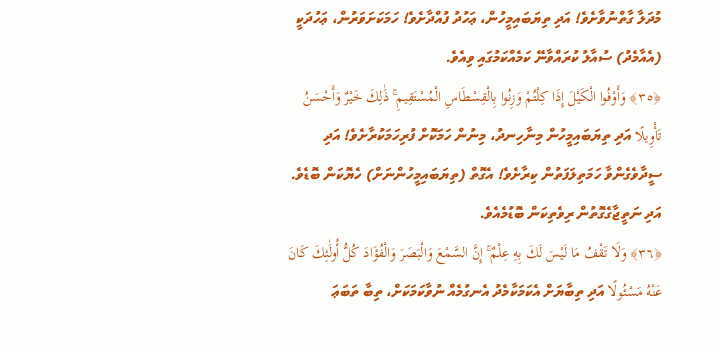މުދަލާ ގާތްނުވާށެވެ! އަދި ތިޔަބައިމީހުން، ޢަހުދު ފުއްދާށެވެ! ހަމަކަށަވަރުން، ޢަހުދަކީ (އެއާމެދު) ސުއާލު ކުރައްވާނޭ ކަމެއްކަމުގައި ވިއެވެ.
﴿٣٥﴾ وَأَوْفُوا الْكَيْلَ إِذَا كِلْتُمْ وَزِنُوا بِالْقِسْطَاسِ الْمُسْتَقِيمِ ۚ ذَٰلِكَ خَيْرٌ وَأَحْسَنُ تَأْوِيلًا އަދި ތިޔަބައިމީހުން މިނާހިނދު، މިނުން ހަމަކޮށް ފުރިހަމަކުރާށެވެ! އަދި ސީދާވެގެންވާ ހަމަތިލަފަތުން ކިރާށެވެ! އެގޮތް (ތިޔަބައިމީހުންނަށް) ހެޔޮކަން ބޮޑެވެ. އަދި ނަތީޖާގެގޮތުން ރިވެތިކަން ބޮޑުމެއެވެ.
﴿٣٦﴾ وَلَا تَقْفُ مَا لَيْسَ لَكَ بِهِ عِلْمٌ ۚ إِنَّ السَّمْعَ وَالْبَصَرَ وَالْفُؤَادَ كُلُّ أُولَٰئِكَ كَانَ عَنْهُ مَسْئُولًا އަދި ތިބާޔަށް އެކަމަކާމެދު އެނގުމެއް ނުވާކަމަކަށް، ތިބާ ތަބަޢަ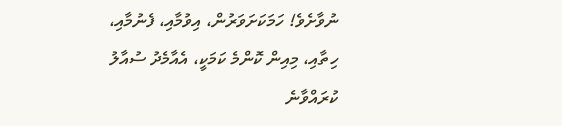ނުވާށެވެ! ހަމަކަށަވަރުން، އިވުމާއި، ފެނުމާއި، ހިތާއި، މިއިން ކޮންމެ ކަމަކީ، އެއާމެދު ސުއާލު ކުރައްވާނެ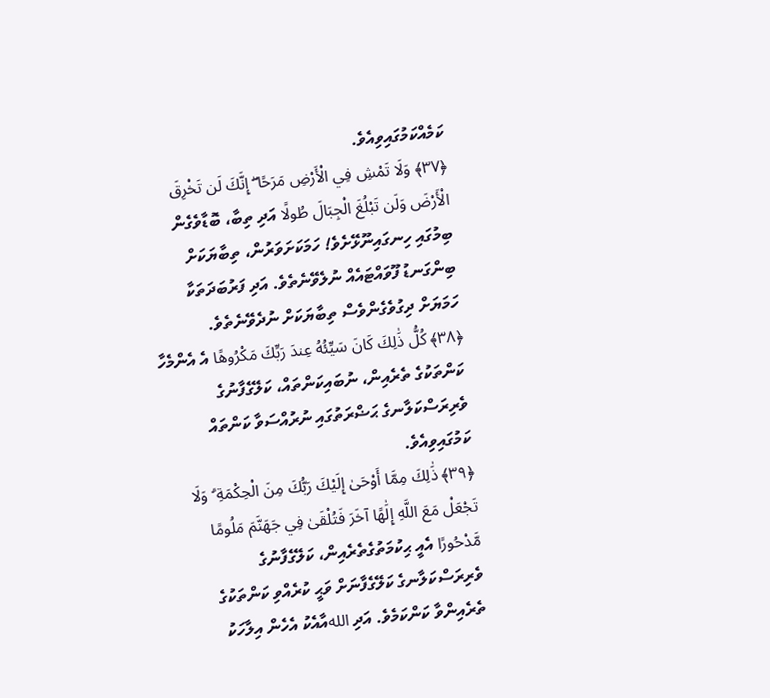ކަމެއްކަމުގައިވިއެވެ.
﴿٣٧﴾ وَلَا تَمْشِ فِي الْأَرْضِ مَرَحًا ۖ إِنَّكَ لَن تَخْرِقَ الْأَرْضَ وَلَن تَبْلُغَ الْجِبَالَ طُولًا އަދި ތިބާ، ބޮޑާވެގެން ބިމުގައި ހިނގައިނޫޅޭށެވެ! ހަމަކަށަވަރުން، ތިބާޔަކަށް ބިންގަނޑު ފޫވައްޓައެއް ނުލެވޭނެތެވެ. އަދި ފަރުބަދަތަކާ ހަމަޔަށް ދިގުވެގެންވެސް ތިބާޔަކަށް ނުދެވޭނެތެވެ.
﴿٣٨﴾ كُلُّ ذَٰلِكَ كَانَ سَيِّئُهُ عِندَ رَبِّكَ مَكْرُوهًا އެ އެންމެހާ ކަންތަކުގެ ތެރެއިން، ނުބައިކަންތައް، ކަލޭގެފާނުގެ ވެރިރަސްކަލާނގެ ޙަޟްރަތުގައި ނުރުއްސަވާ ކަންތައް ކަމުގައިވިއެވެ.
﴿٣٩﴾ ذَٰلِكَ مِمَّا أَوْحَىٰ إِلَيْكَ رَبُّكَ مِنَ الْحِكْمَةِ ۗ وَلَا تَجْعَلْ مَعَ اللَّهِ إِلَٰهًا آخَرَ فَتُلْقَىٰ فِي جَهَنَّمَ مَلُومًا مَّدْحُورًا އެއީ ޙިކުމަތުގެތެރެއިން، ކަލޭގެފާނުގެ ވެރިރަސްކަލާނގެ ކަލޭގެފާނަށް ވަޙީ ކުރެއްވި ކަންތަކުގެ ތެރެއިންވާ ކަންކަމެވެ. އަދި اللهއާއެކު އެހެން އިލާހަކު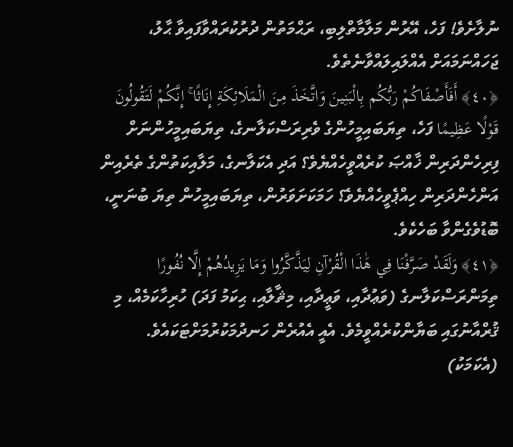ނުލާށެވެ! ފަހެ، އޭރުން މަލާމާތްލިބި، ރަޙްމަތުން ދުރުކުރައްވާފައިވާ ޙާލު، ޖަހައްނަމައަށް އެއްލައިލައްވާނެތެވެ.
﴿٤٠﴾ أَفَأَصْفَاكُمْ رَبُّكُم بِالْبَنِينَ وَاتَّخَذَ مِنَ الْمَلَائِكَةِ إِنَاثًا ۚ إِنَّكُمْ لَتَقُولُونَ قَوْلًا عَظِيمًا ފަހެ، ތިޔަބައިމީހުންގެ ވެރިރަސްކަލާނގެ، ތިޔަބައިމީހުންނަށް ފިރިހެންދަރިން ޚާއްޞަ ކުރެއްވީހެއްޔެވެ؟ އަދި އެކަލާނގެ، މަލާއިކަތުންގެ ތެރެއިން އަންހެންދަރިން ހިއްޕެވީހެއްޔެވެ؟ ހަމަކަށަވަރުން، ތިޔަބައިމީހުން ތިޔަ ބުނަނީ، ބޮޑުވެގެންވާ ބަހެކެވެ.
﴿٤١﴾ وَلَقَدْ صَرَّفْنَا فِي هَٰذَا الْقُرْآنِ لِيَذَّكَّرُوا وَمَا يَزِيدُهُمْ إِلَّا نُفُورًا ތިމަންރަސްކަލާނގެ (ވަޢުދާއި، ވަޢީދާއި، މިޘާލާއި، ޙިކަމު ފަދަ) ހުރިހާކަމެއް، މި ޤުރްއާނުގައި ބަޔާންކުރެއްވީމެވެ. އެއީ އެއުރެން ހަނދުމަކުރުމަށްޓަކައެވެ. (އެކަމަކު)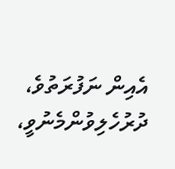އެއިން ނަފުރަތުވެ، ދުރުހެލިވުންމެނުވީ،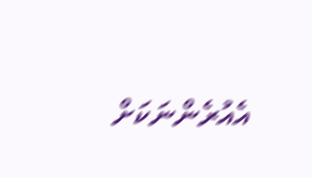އެއުރެންނަކަށް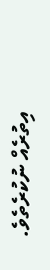އިތުރެއް ނުކުރެތެވެ.